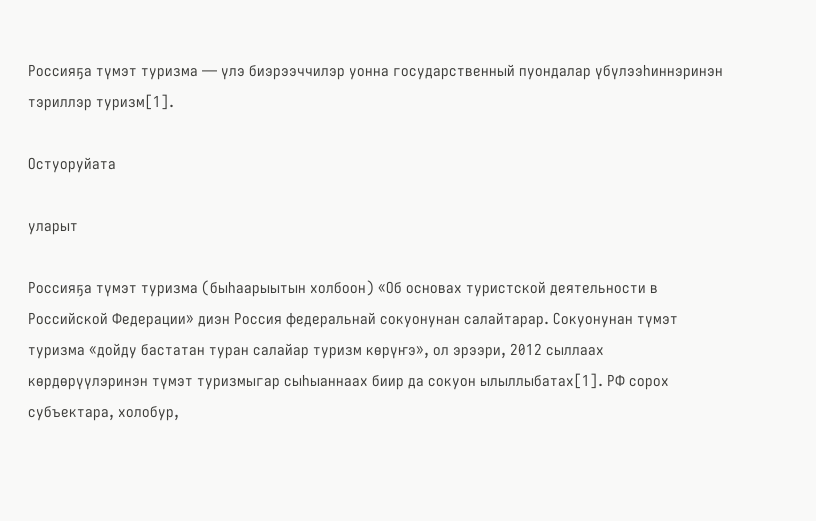Россияҕа түмэт туризма — үлэ биэрээччилэр уонна государственный пуондалар үбүлээһиннэринэн тэриллэр туризм[1].

Остуоруйата

уларыт

Россияҕа түмэт туризма (быһаарыытын холбоон) «Об основах туристской деятельности в Российской Федерации» диэн Россия федеральнай сокуонунан салайтарар. Сокуонунан түмэт туризма «дойду бастатан туран салайар туризм көрүҥэ», ол эрээри, 2012 сыллаах көрдөрүүлэринэн түмэт туризмыгар сыһыаннаах биир да сокуон ылыллыбатах[1]. РФ сорох субъектара, холобур,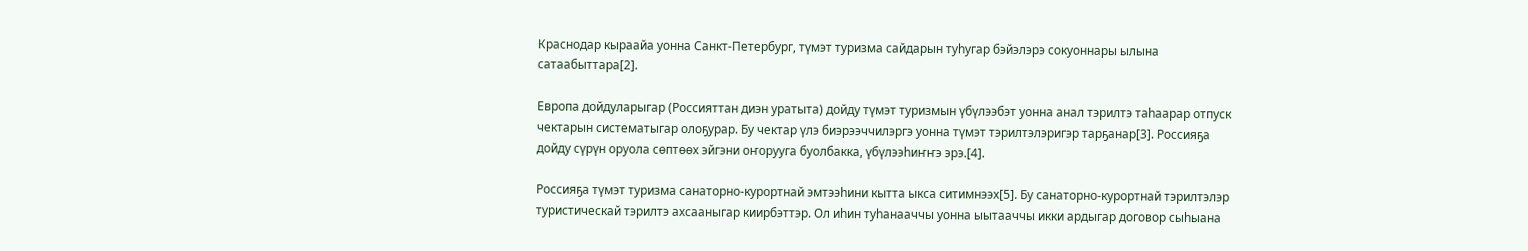Краснодар кыраайа уонна Санкт-Петербург, түмэт туризма сайдарын туһугар бэйэлэрэ сокуоннары ылына сатаабыттара[2].

Европа дойдуларыгар (Россияттан диэн уратыта) дойду түмэт туризмын үбүлээбэт уонна анал тэрилтэ таһаарар отпуск чектарын систематыгар олоҕурар. Бу чектар үлэ биэрээччилэргэ уонна түмэт тэрилтэлэригэр тарҕанар[3]. Россияҕа дойду сүрүн оруола сөптөөх эйгэни оҥорууга буолбакка, үбүлээһиҥҥэ эрэ.[4].

Россияҕа түмэт туризма санаторно-курортнай эмтээһини кытта ыкса ситимнээх[5]. Бу санаторно-курортнай тэрилтэлэр туристическай тэрилтэ ахсааныгар киирбэттэр. Ол иһин туһанааччы уонна ыытааччы икки ардыгар договор сыһыана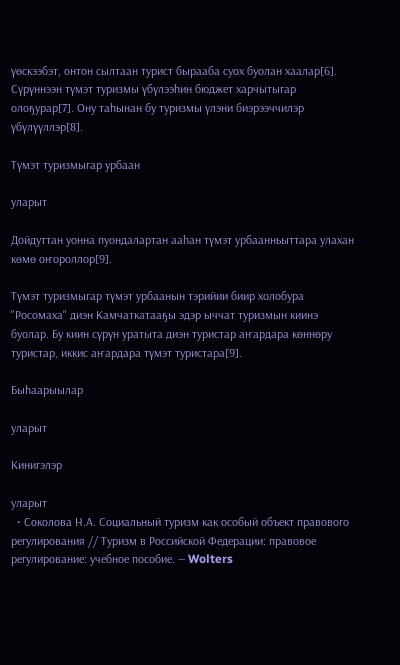үөскээбэт, онтон сылтаан турист бырааба суох буолан хаалар[6]. Сүрүннээн түмэт туризмы үбүлээһин бюджет харчытыгар олоҕурар[7]. Ону таһынан бу туризмы үлэни биэрээччилэр үбүлүүллэр[8].

Түмэт туризмыгар урбаан

уларыт

Дойдуттан уонна пуондалартан ааһан түмэт урбаанньыттара улахан көмө оҥороллор[9].

Түмэт туризмыгар түмэт урбаанын тэрийии биир холобура "Росомаха" диэн Камчаткатааҕы эдэр ыччат туризмын киинэ буолар. Бу киин сүрүн уратыта диэн туристар аҥардара көннөру туристар, иккис аҥардара түмэт туристара[9].

Быһаарыылар

уларыт

Кинигэлэр

уларыт
  • Соколова Н.А. Социальный туризм как особый объект правового регулирования // Туризм в Российской Федерации: правовое регулирование: учебное пособие. — Wolters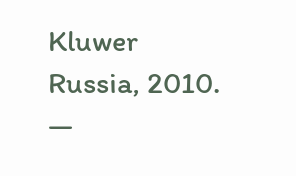Kluwer Russia, 2010. —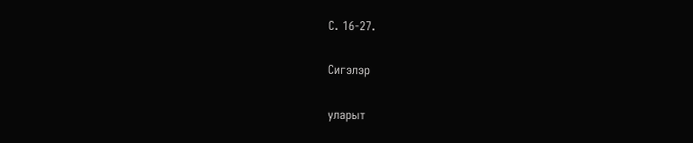С. 16-27.

Сигэлэр

уларыт